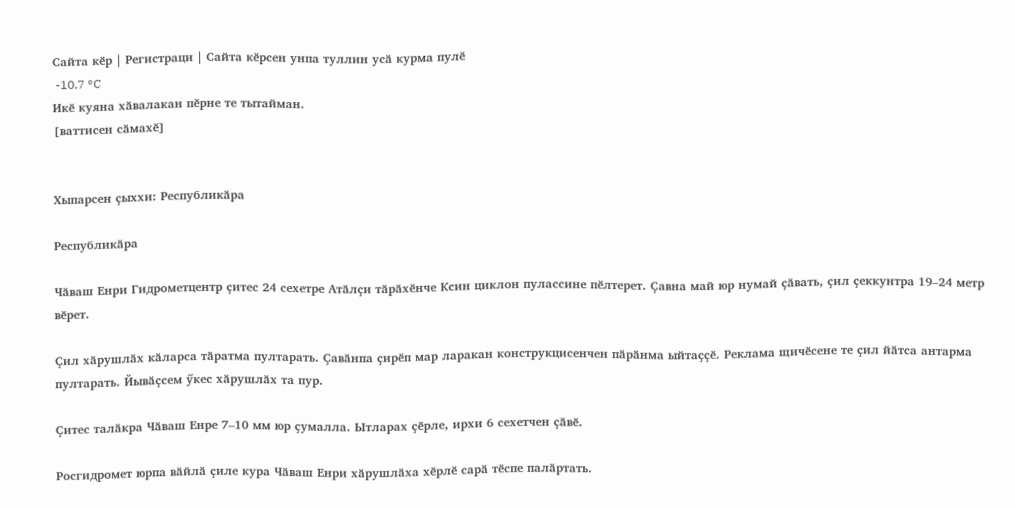Сайта кӗр | Регистраци | Сайта кӗрсен унпа туллин усӑ курма пулӗ
 -10.7 °C
Икӗ куяна хӑвалакан пӗрне те тытайман.
[ваттисен сӑмахӗ]


Хыпарсен ҫыххи: Республикӑра

Республикӑра

Чӑваш Енри Гидрометцентр ҫитес 24 сехетре Атӑлҫи тӑрӑхӗнче Ксин циклон пулассине пӗлтерет. Ҫавна май юр нумай ҫӑвать, ҫил ҫеккунтра 19–24 метр вӗрет.

Ҫил хӑрушлӑх кӑларса тӑратма пултарать. Ҫавӑнпа ҫирӗп мар ларакан конструкцисенчен пӑрӑнма ыйтаҫҫӗ. Реклама щичӗсене те ҫил йӑтса антарма пултарать. Йывӑҫсем ӳкес хӑрушлӑх та пур.

Ҫитес талӑкра Чӑваш Енре 7–10 мм юр ҫумалла. Ытларах ҫӗрле, ирхи 6 сехетчен ҫӑвӗ.

Росгидромет юрпа вӑйлӑ ҫиле кура Чӑваш Енри хӑрушлӑха хӗрлӗ сарӑ тӗспе палӑртать.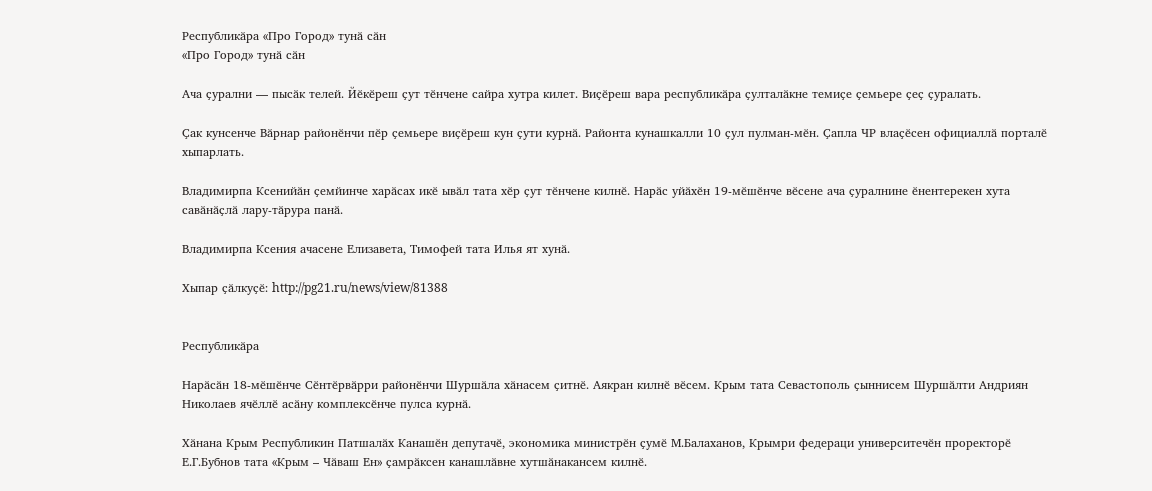Республикӑра «Про Город» тунӑ сӑн
«Про Город» тунӑ сӑн

Ача ҫурални — пысӑк телей. Йӗкӗреш ҫут тӗнчене сайра хутра килет. Виҫӗреш вара республикӑра ҫулталӑкне темиҫе ҫемьере ҫеҫ ҫуралать.

Ҫак кунсенче Вӑрнар районӗнчи пӗр ҫемьере виҫӗреш кун ҫути курнӑ. Районта кунашкалли 10 ҫул пулман-мӗн. Ҫапла ЧР влаҫӗсен официаллӑ порталӗ хыпарлать.

Владимирпа Ксенийӑн ҫемйинче харӑсах икӗ ывӑл тата хӗр ҫут тӗнчене килнӗ. Нарӑс уйӑхӗн 19-мӗшӗнче вӗсене ача ҫуралнине ӗнентерекен хута савӑнӑҫлӑ лару-тӑрура панӑ.

Владимирпа Ксения ачасене Елизавета, Тимофей тата Илья ят хунӑ.

Хыпар ҫӑлкуҫӗ: http://pg21.ru/news/view/81388


Республикӑра

Нарӑсӑн 18-мӗшӗнче Сӗнтӗрвӑрри районӗнчи Шуршӑла хӑнасем ҫитнӗ. Аякран килнӗ вӗсем. Крым тата Севастополь ҫыннисем Шуршӑлти Андриян Николаев ячӗллӗ асӑну комплексӗнче пулса курнӑ.

Хӑнана Крым Республикин Патшалӑх Канашӗн депутачӗ, экономика министрӗн ҫумӗ М.Балаханов, Крымри федераци университечӗн проректорӗ Е.Г.Бубнов тата «Крым – Чӑваш Ен» ҫамрӑксен канашлӑвне хутшӑнакансем килнӗ.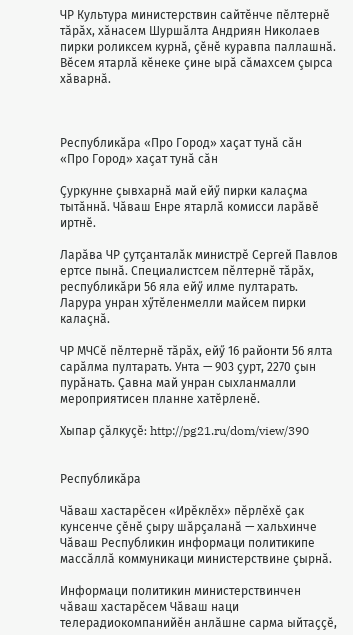ЧР Культура министерствин сайтӗнче пӗлтернӗ тӑрӑх, хӑнасем Шуршӑлта Андриян Николаев пирки роликсем курнӑ, ҫӗнӗ куравпа паллашнӑ. Вӗсем ятарлӑ кӗнеке ҫине ырӑ сӑмахсем ҫырса хӑварнӑ.



Республикӑра «Про Город» хаҫат тунӑ сӑн
«Про Город» хаҫат тунӑ сӑн

Ҫуркунне ҫывхарнӑ май ейӳ пирки калаҫма тытӑннӑ. Чӑваш Енре ятарлӑ комисси ларӑвӗ иртнӗ.

Ларӑва ЧР ҫутҫанталӑк министрӗ Сергей Павлов ертсе пынӑ. Специалистсем пӗлтернӗ тӑрӑх, республикӑри 56 яла ейӳ илме пултарать. Ларура унран хӳтӗленмелли майсем пирки калаҫнӑ.

ЧР МЧСӗ пӗлтернӗ тӑрӑх, ейӳ 16 районти 56 ялта сарӑлма пултарать. Унта — 903 ҫурт, 2270 ҫын пурӑнать. Ҫавна май унран сыхланмалли мероприятисен планне хатӗрленӗ.

Хыпар ҫӑлкуҫӗ: http://pg21.ru/dom/view/390


Республикӑра

Чӑваш хастарӗсен «Ирӗклӗх» пӗрлӗхӗ ҫак кунсенче ҫӗнӗ ҫыру шӑрҫаланӑ — хальхинче Чӑваш Республикин информаци политикипе массӑллӑ коммуникаци министерствине ҫырнӑ.

Информаци политикин министерствинчен чӑваш хастарӗсем Чӑваш наци телерадиокомпанийӗн анлӑшне сарма ыйтаҫҫӗ,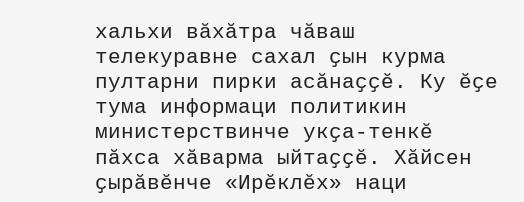хальхи вӑхӑтра чӑваш телекуравне сахал ҫын курма пултарни пирки асӑнаҫҫӗ. Ку ӗҫе тума информаци политикин министерствинче укҫа-тенкӗ пӑхса хӑварма ыйтаҫҫӗ. Хӑйсен ҫырӑвӗнче «Ирӗклӗх» наци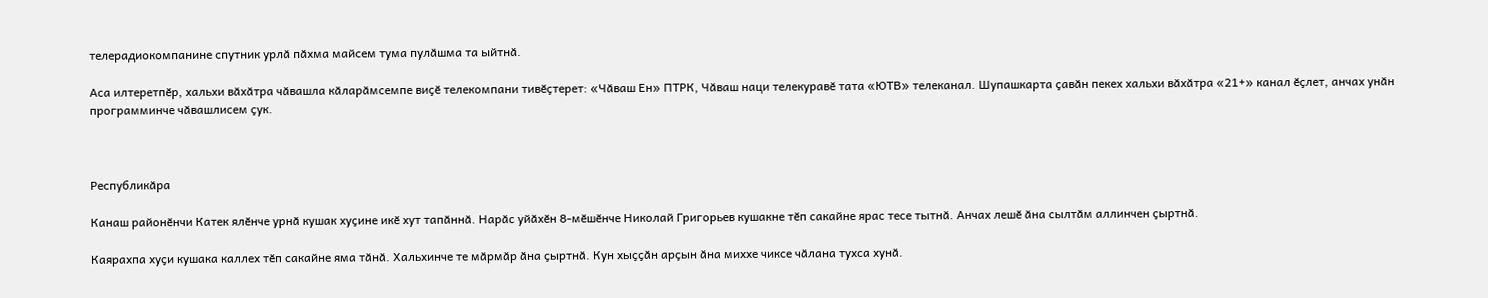телерадиокомпанине спутник урлӑ пӑхма майсем тума пулӑшма та ыйтнӑ.

Аса илтеретпӗр, хальхи вӑхӑтра чӑвашла кӑларӑмсемпе виҫӗ телекомпани тивӗҫтерет: «Чӑваш Ен» ПТРК, Чӑваш наци телекуравӗ тата «ЮТВ» телеканал. Шупашкарта ҫавӑн пекех хальхи вӑхӑтра «21+» канал ӗҫлет, анчах унӑн программинче чӑвашлисем ҫук.



Республикӑра

Канаш районӗнчи Катек ялӗнче урнӑ кушак хуҫине икӗ хут тапӑннӑ. Нарӑс уйӑхӗн 8-мӗшӗнче Николай Григорьев кушакне тӗп сакайне ярас тесе тытнӑ. Анчах лешӗ ӑна сылтӑм аллинчен ҫыртнӑ.

Каярахпа хуҫи кушака каллех тӗп сакайне яма тӑнӑ. Хальхинче те мӑрмӑр ӑна ҫыртнӑ. Кун хыҫҫӑн арҫын ӑна миххе чиксе чӑлана тухса хунӑ.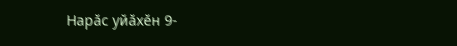Нарӑс уйӑхӗн 9-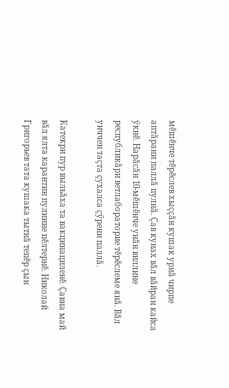мӗшӗнче тӗрӗслев хыҫҫӑн кушак урнӑ чирпе аптӑрани паллӑ пулнӑ. Ҫав кунах вӑл вӑйран кайса ӳкнӗ. Нарӑсӑн 10-мӗшӗнче унӑн виллине республикӑри ветлабораторие тӗрӗслеме янӑ. Вӑл унччен таҫта ҫухалса ҫӳрени паллӑ.

Катекри пур выльӑха та вакцинациленӗ. Ҫавна май вӑл ялта карантин пулнине пӗлтернӗ. Николай Григорьев тата кушака тытнӑ тепӗр ҫын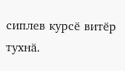сиплев курсӗ витӗр тухнӑ.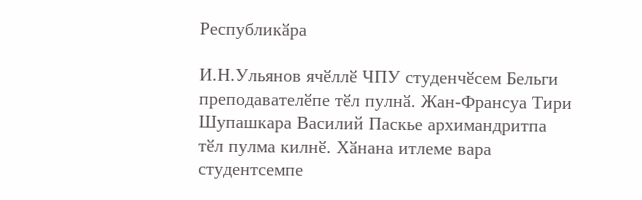Республикӑра

И.Н.Ульянов ячӗллӗ ЧПУ студенчӗсем Бельги преподавателӗпе тӗл пулнӑ. Жан-Франсуа Тири Шупашкара Василий Паскье архимандритпа тӗл пулма килнӗ. Хӑнана итлеме вара студентсемпе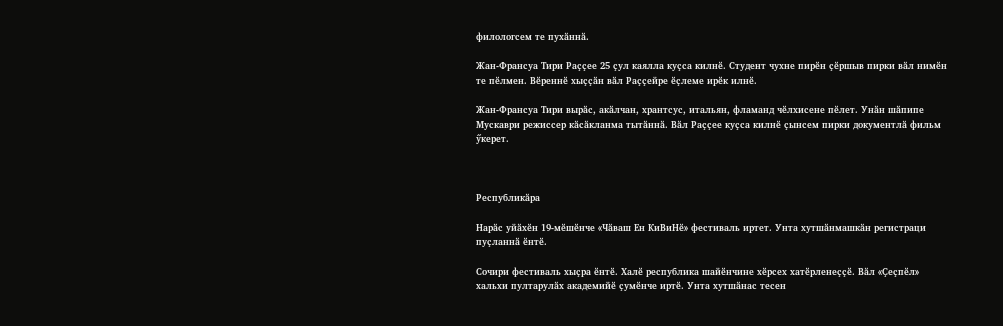филологсем те пухӑннӑ.

Жан-Франсуа Тири Раҫҫее 25 ҫул каялла куҫса килнӗ. Студент чухне пирӗн ҫӗршыв пирки вӑл нимӗн те пӗлмен. Вӗреннӗ хыҫҫӑн вӑл Раҫҫейре ӗҫлеме ирӗк илнӗ.

Жан-Франсуа Тири вырӑс, акӑлчан, хрантсус, итальян, фламанд чӗлхисене пӗлет. Унӑн шӑпипе Мускаври режиссер кӑсӑкланма тытӑннӑ. Вӑл Раҫҫее куҫса килнӗ ҫынсем пирки документлӑ фильм ӳкерет.



Республикӑра

Нарӑс уйӑхӗн 19-мӗшӗнче «Чӑваш Ен КиВиНӗ» фестиваль иртет. Унта хутшӑнмашкӑн регистраци пуҫланнӑ ӗнтӗ.

Сочири фестиваль хыҫра ӗнтӗ. Халӗ республика шайӗнчине хӗрсех хатӗрленеҫҫӗ. Вӑл «Ҫеҫпӗл» хальхи пултарулӑх академийӗ ҫумӗнче иртӗ. Унта хутшӑнас тесен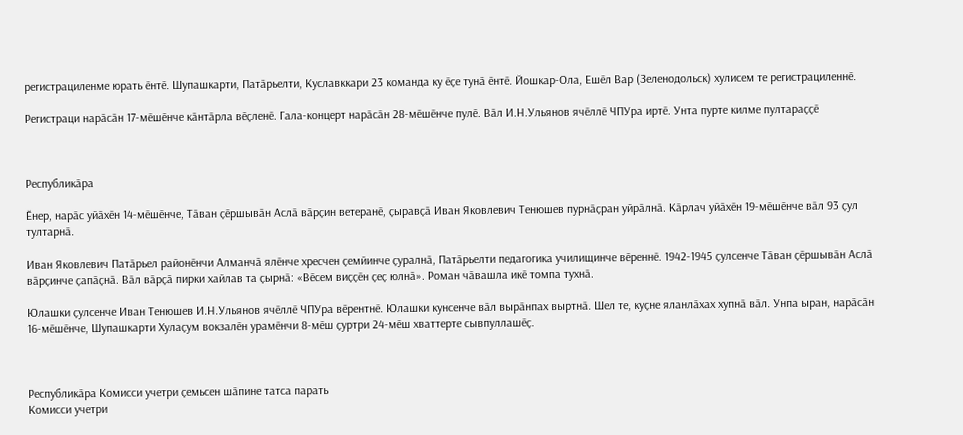регистрациленме юрать ӗнтӗ. Шупашкарти, Патӑрьелти, Куславккари 23 команда ку ӗҫе тунӑ ӗнтӗ. Йошкар-Ола, Ешӗл Вар (Зеленодольск) хулисем те регистрациленнӗ.

Регистраци нарӑсӑн 17-мӗшӗнче кӑнтӑрла вӗҫленӗ. Гала-концерт нарӑсӑн 28-мӗшӗнче пулӗ. Вӑл И.Н.Ульянов ячӗллӗ ЧПУра иртӗ. Унта пурте килме пултараҫҫӗ



Республикӑра

Ӗнер, нарӑс уйӑхӗн 14-мӗшӗнче, Тӑван ҫӗршывӑн Аслӑ вӑрҫин ветеранӗ, ҫыравҫӑ Иван Яковлевич Тенюшев пурнӑҫран уйрӑлнӑ. Кӑрлач уйӑхӗн 19-мӗшӗнче вӑл 93 ҫул тултарнӑ.

Иван Яковлевич Патӑрьел районӗнчи Алманчӑ ялӗнче хресчен ҫемйинче ҫуралнӑ, Патӑрьелти педагогика училищинче вӗреннӗ. 1942-1945 ҫулсенче Тӑван ҫӗршывӑн Аслӑ вӑрҫинче ҫапӑҫнӑ. Вӑл вӑрҫӑ пирки хайлав та ҫырнӑ: «Вӗсем виҫҫӗн ҫеҫ юлнӑ». Роман чӑвашла икӗ томпа тухнӑ.

Юлашки ҫулсенче Иван Тенюшев И.Н.Ульянов ячӗллӗ ЧПУра вӗрентнӗ. Юлашки кунсенче вӑл вырӑнпах выртнӑ. Шел те, куҫне яланлӑхах хупнӑ вӑл. Унпа ыран, нарӑсӑн 16-мӗшӗнче, Шупашкарти Хулаҫум вокзалӗн урамӗнчи 8-мӗш ҫуртри 24-мӗш хваттерте сывпуллашӗҫ.



Республикӑра Комисси учетри ҫемьсен шӑпине татса парать
Комисси учетри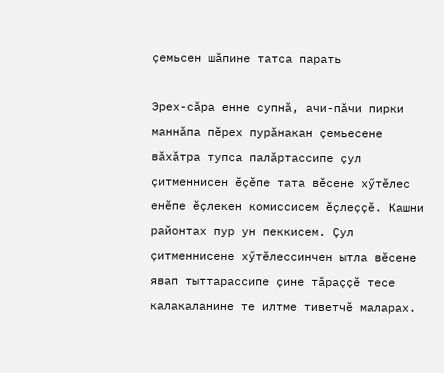ҫемьсен шӑпине татса парать

Эрех-сӑра енне супнӑ, ачи-пӑчи пирки маннӑпа пӗрех пурӑнакан ҫемьесене вӑхӑтра тупса палӑртассипе ҫул ҫитменнисен ӗҫӗпе тата вӗсене хӳтӗлес енӗпе ӗҫлекен комиссисем ӗҫлеҫҫӗ. Кашни районтах пур ун пеккисем. Ҫул ҫитменнисене хӳтӗлессинчен ытла вӗсене явап тыттарассипе ҫине тӑраҫҫӗ тесе калакаланине те илтме тиветчӗ маларах.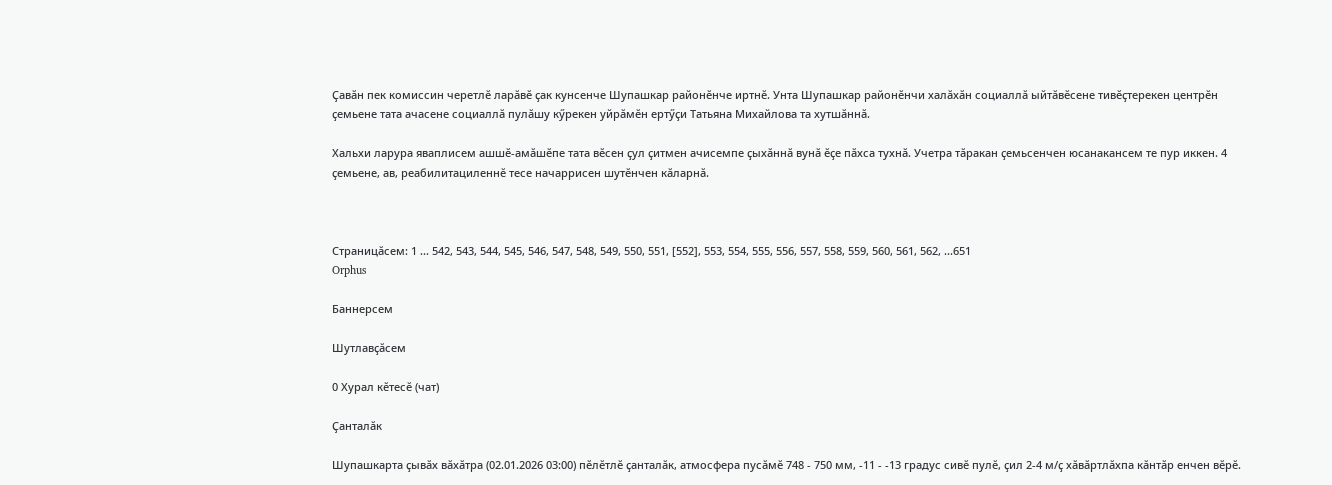Ҫавӑн пек комиссин черетлӗ ларӑвӗ ҫак кунсенче Шупашкар районӗнче иртнӗ. Унта Шупашкар районӗнчи халӑхӑн социаллӑ ыйтӑвӗсене тивӗҫтерекен центрӗн ҫемьене тата ачасене социаллӑ пулӑшу кӳрекен уйрӑмӗн ертӳҫи Татьяна Михайлова та хутшӑннӑ.

Хальхи ларура яваплисем ашшӗ-амӑшӗпе тата вӗсен ҫул ҫитмен ачисемпе ҫыхӑннӑ вунӑ ӗҫе пӑхса тухнӑ. Учетра тӑракан ҫемьсенчен юсанакансем те пур иккен. 4 ҫемьене, ав, реабилитациленнӗ тесе начаррисен шутӗнчен кӑларнӑ.



Страницӑсем: 1 ... 542, 543, 544, 545, 546, 547, 548, 549, 550, 551, [552], 553, 554, 555, 556, 557, 558, 559, 560, 561, 562, ...651
Orphus

Баннерсем

Шутлавҫӑсем

0 Хурал кӗтесӗ (чат)

Ҫанталӑк

Шупашкарта ҫывӑх вӑхӑтра (02.01.2026 03:00) пӗлӗтлӗ ҫанталӑк, атмосфера пусӑмӗ 748 - 750 мм, -11 - -13 градус сивӗ пулӗ, ҫил 2-4 м/ҫ хӑвӑртлӑхпа кӑнтӑр енчен вӗрӗ.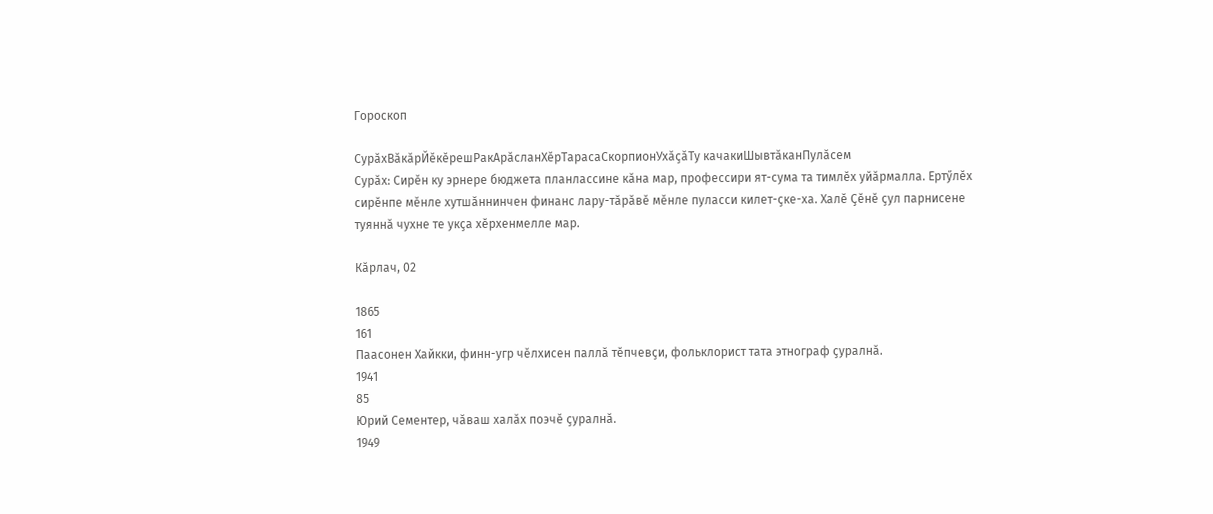Гороскоп

СурӑхВӑкӑрЙӗкӗрешРакАрӑсланХӗрТарасаСкорпионУхӑҫӑТу качакиШывтӑканПулӑсем
Сурӑх: Сирӗн ку эрнере бюджета планлассине кӑна мар, профессири ят-сума та тимлӗх уйӑрмалла. Ертӳлӗх сирӗнпе мӗнле хутшӑннинчен финанс лару-тӑрӑвӗ мӗнле пуласси килет-ҫке-ха. Халӗ Ҫӗнӗ ҫул парнисене туяннӑ чухне те укҫа хӗрхенмелле мар.

Кӑрлач, 02

1865
161
Паасонен Хайкки, финн-угр чӗлхисен паллӑ тӗпчевҫи, фольклорист тата этнограф ҫуралнӑ.
1941
85
Юрий Сементер, чӑваш халӑх поэчӗ ҫуралнӑ.
1949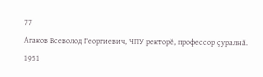77
Агаков Всеволод Георгиевич, ЧПУ ректорӗ, профессор ҫуралнӑ.
1951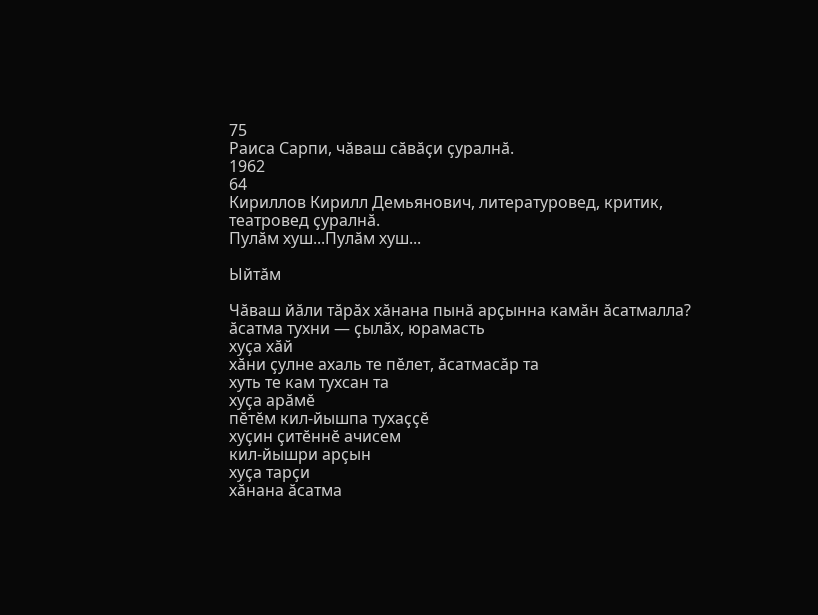75
Раиса Сарпи, чӑваш сӑвӑҫи ҫуралнӑ.
1962
64
Кириллов Кирилл Демьянович, литературовед, критик, театровед ҫуралнӑ.
Пулӑм хуш...Пулӑм хуш...

Ыйтӑм

Чӑваш йӑли тӑрӑх хӑнана пынӑ арҫынна камӑн ӑсатмалла?
ӑсатма тухни — ҫылӑх, юрамасть
хуҫа хӑй
хӑни ҫулне ахаль те пӗлет, ӑсатмасӑр та
хуть те кам тухсан та
хуҫа арӑмӗ
пӗтӗм кил-йышпа тухаҫҫӗ
хуҫин ҫитӗннӗ ачисем
кил-йышри арҫын
хуҫа тарҫи
хӑнана ӑсатма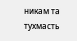никам та тухмасть